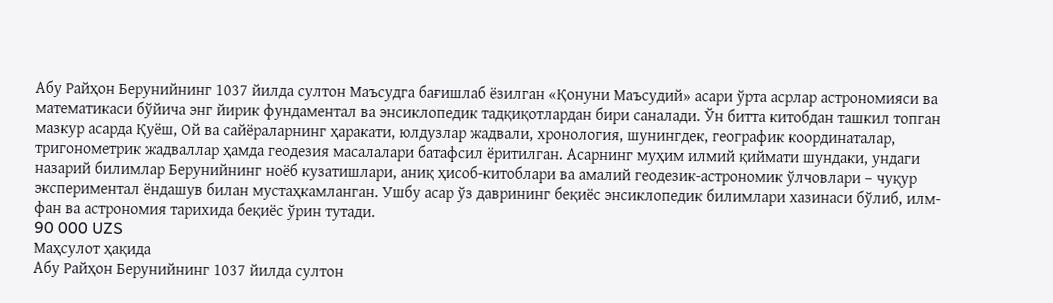Абу Райҳон Берунийнинг 1037 йилда султон Маъсудга бағишлаб ёзилган «Қонуни Маъсудий» асари ўрта асрлар астрономияси ва математикаси бўйича энг йирик фундаментал ва энсиклопедик тадқиқотлардан бири саналади. Ўн битта китобдан ташкил топган мазкур асарда Қуёш, Ой ва сайёраларнинг ҳаракати, юлдузлар жадвали, хронология, шунингдек, географик координаталар, тригонометрик жадваллар ҳамда геодезия масалалари батафсил ёритилган. Асарнинг муҳим илмий қиймати шундаки, ундаги назарий билимлар Берунийнинг ноёб кузатишлари, аниқ ҳисоб-китоблари ва амалий геодезик-астрономик ўлчовлари – чуқур экспериментал ёндашув билан мустаҳкамланган. Ушбу асар ўз даврининг беқиёс энсиклопедик билимлари хазинаси бўлиб, илм-фан ва астрономия тарихида беқиёс ўрин тутади.
90 000 UZS
Маҳсулот ҳақида
Абу Райҳон Берунийнинг 1037 йилда султон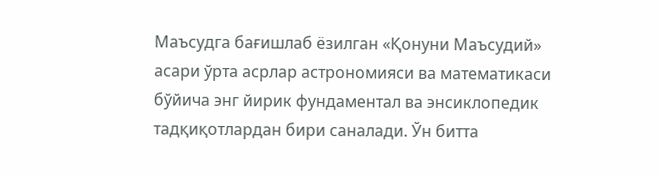Маъсудга бағишлаб ёзилган «Қонуни Маъсудий» асари ўрта асрлар астрономияси ва математикаси бўйича энг йирик фундаментал ва энсиклопедик тадқиқотлардан бири саналади. Ўн битта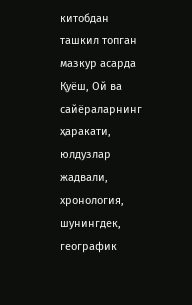китобдан ташкил топган мазкур асарда Қуёш, Ой ва сайёраларнинг ҳаракати, юлдузлар жадвали, хронология, шунингдек, географик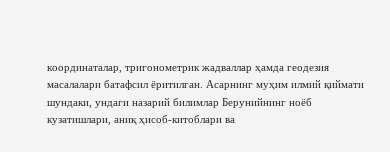координаталар, тригонометрик жадваллар ҳамда геодезия масалалари батафсил ёритилган. Асарнинг муҳим илмий қиймати шундаки, ундаги назарий билимлар Берунийнинг ноёб кузатишлари, аниқ ҳисоб-китоблари ва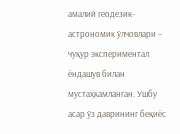амалий геодезик-астрономик ўлчовлари – чуқур экспериментал ёндашув билан мустаҳкамланган. Ушбу асар ўз даврининг беқиёс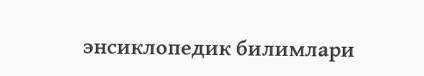энсиклопедик билимлари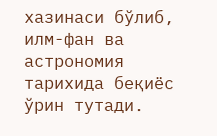хазинаси бўлиб, илм-фан ва астрономия тарихида беқиёс ўрин тутади.